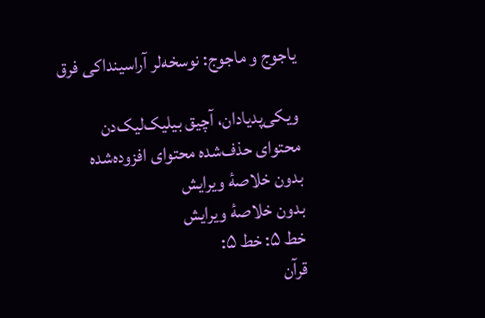یاجوج و ماجوج: نوسخه‌لر آراسینداکی فرق

ویکی‌پدیادان، آچیق بیلیک‌لیک‌دن
محتوای حذف‌شده محتوای افزوده‌شده
بدون خلاصۀ ویرایش
بدون خلاصۀ ویرایش
خط ۵: خط ۵:
قرآن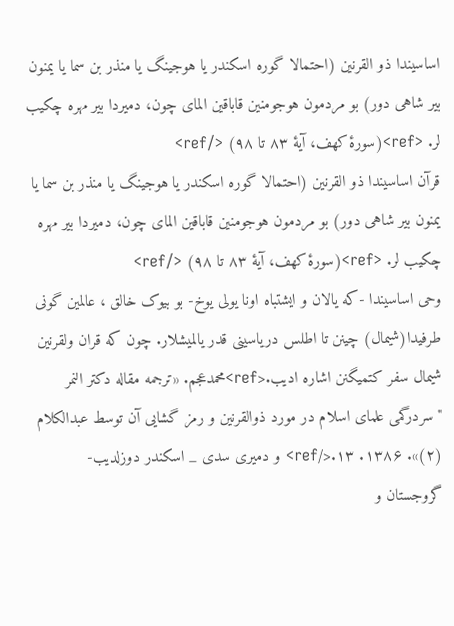اساسیندا ذو القرنین (احتمالا گوره اسکندر یا هوجینگ یا منذر بن سما یا یمنون بیر شاهی دور) بو مردمون هوجومنین قاباقین المای چون، دمیردا بیر مهره چکیب لر. <ref>(سورهٔ کهف، آیهٔ ۸۳ تا ۹۸) </ref>
قرآن اساسیندا ذو القرنین (احتمالا گوره اسکندر یا هوجینگ یا منذر بن سما یا یمنون بیر شاهی دور) بو مردمون هوجومنین قاباقین المای چون، دمیردا بیر مهره چکیب لر. <ref>(سورهٔ کهف، آیهٔ ۸۳ تا ۹۸) </ref>
وحی اساسیندا -که یالان و ایشتباه اونا یولی یوخ- بو بیوک خالق ، عالمین گونی طرفیدا(شیمال) چینن تا اطلس دریاسینی قدر یالمیشلار. چون که قران ولقرنین شیمال سفر کتمیگنن اشاره ادیب.<ref>محمدعجم. «ترجمه مقاله دکتر النمر "سردرگمی علمای اسلام در مورد ذوالقرنین و رمز گشایی آن توسط عبدالکلام (۲)». ۱۳۸۶. ۱۳.</ref> و دمیری سدی _ اسکندر دوزلدیب- گروجستان و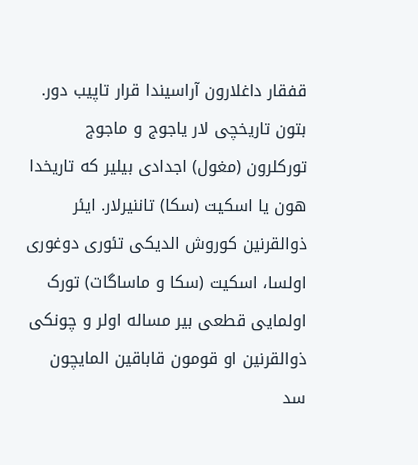قفقار داغلارون آراسیندا قرار تاپیب دور. بتون تاریخچی لار یاجوج و ماجوج تورکلرون (مغول) اجدادی بیلیر که تاریخدا هون یا اسکیت (سکا) تاننیرلار. ایئر ذوالقرنین کوروش الدیکی تئوری دوغوری اولسا، اسکیت (سکا و ماساگات) تورک اولمایی قطعی بیر مساله اولر و چونکی ذوالقرنین او قومون قاباقین المایچون سد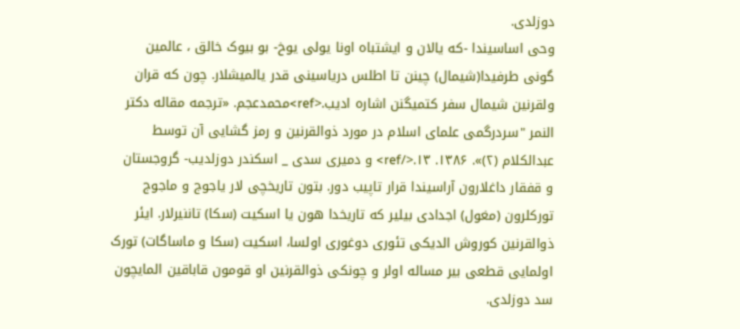دوزلدی.
وحی اساسیندا -که یالان و ایشتباه اونا یولی یوخ- بو بیوک خالق ، عالمین گونی طرفیدا(شیمال) چینن تا اطلس دریاسینی قدر یالمیشلار. چون که قران ولقرنین شیمال سفر کتمیگنن اشاره ادیب.<ref>محمدعجم. «ترجمه مقاله دکتر النمر "سردرگمی علمای اسلام در مورد ذوالقرنین و رمز گشایی آن توسط عبدالکلام (۲)». ۱۳۸۶. ۱۳.</ref> و دمیری سدی _ اسکندر دوزلدیب- گروجستان و قفقار داغلارون آراسیندا قرار تاپیب دور. بتون تاریخچی لار یاجوج و ماجوج تورکلرون (مغول) اجدادی بیلیر که تاریخدا هون یا اسکیت (سکا) تاننیرلار. ایئر ذوالقرنین کوروش الدیکی تئوری دوغوری اولسا، اسکیت (سکا و ماساگات) تورک اولمایی قطعی بیر مساله اولر و چونکی ذوالقرنین او قومون قاباقین المایچون سد دوزلدی.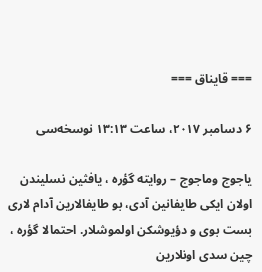=== قایناق ===

۶ دسامبر ۲۰۱۷، ساعت ۱۳:۱۳ نوسخه‌سی

یاجوج وماجوج – روایته گؤره ، یافثین نسلیندن اولان ایکی طایفانین آدی، بو طایفالارین آدام لاری بست بوی و دؤیوشکن اولموشلار. احتمالا گؤره ، چین سدی اونلارین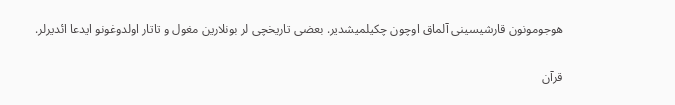هوجومونون قارشیسینی آلماق اوچون چکیلمیشدیر. بعضی تاریخچی لر بونلارین مغول و تاتار اولدوغونو ایدعا ائدیرلر.


قرآن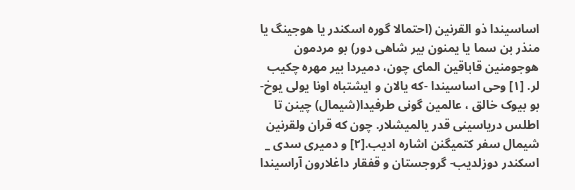اساسیندا ذو القرنین (احتمالا گوره اسکندر یا هوجینگ یا منذر بن سما یا یمنون بیر شاهی دور) بو مردمون هوجومنین قاباقین المای چون، دمیردا بیر مهره چکیب لر. [۱] وحی اساسیندا -که یالان و ایشتباه اونا یولی یوخ- بو بیوک خالق ، عالمین گونی طرفیدا(شیمال) چینن تا اطلس دریاسینی قدر یالمیشلار. چون که قران ولقرنین شیمال سفر کتمیگنن اشاره ادیب.[۲] و دمیری سدی _ اسکندر دوزلدیب- گروجستان و قفقار داغلارون آراسیندا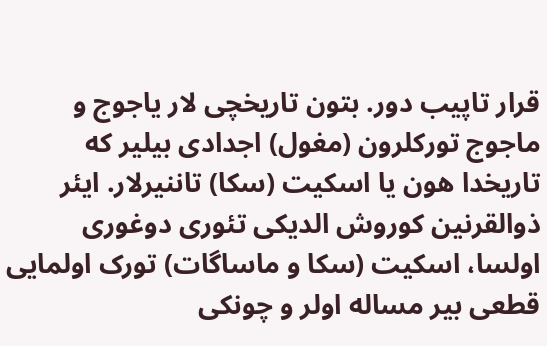قرار تاپیب دور. بتون تاریخچی لار یاجوج و ماجوج تورکلرون (مغول) اجدادی بیلیر که تاریخدا هون یا اسکیت (سکا) تاننیرلار. ایئر ذوالقرنین کوروش الدیکی تئوری دوغوری اولسا، اسکیت (سکا و ماساگات) تورک اولمایی قطعی بیر مساله اولر و چونکی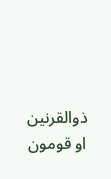ذوالقرنین او قومون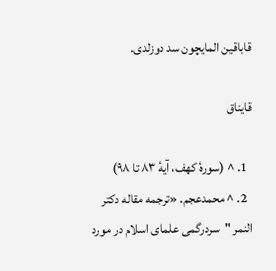قاباقین المایچون سد دوزلدی.

قایناق

  1. ^ (سورهٔ کهف، آیهٔ ۸۳ تا ۹۸)
  2. ^ محمدعجم. «ترجمه مقاله دکتر النمر "سردرگمی علمای اسلام در مورد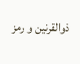ذوالقرنین و رمز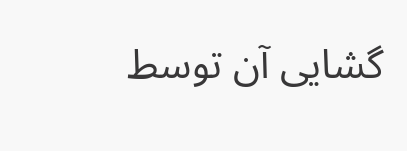گشایی آن توسط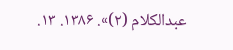عبدالکلام (۲)». ۱۳۸۶. ۱۳.